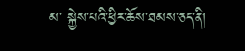མ་ སྐྱེས་པའི་ཕྱིར་ཆོས་ཐམས་ཅད་ནི།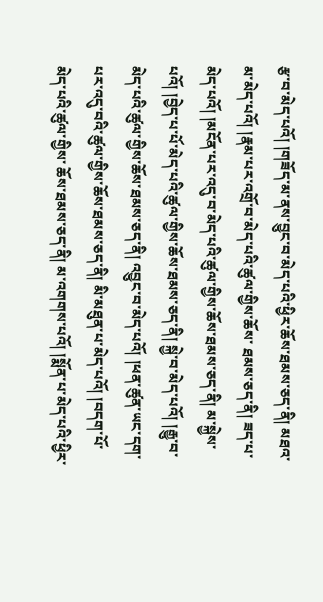རྩ་བ་མེད་པའོ། །གཟོད་མ་ནས་བྱུང་བ་མེད་པའི་ཕྱིར་ཆོས་ཐམས་ཅད་ནི། མཐའ་མ་མེད་པའོ། །རྣམ་པར་འགྲོ་བ་མེད་པའི་ཚུལ་གྱིས་ཆོས་ ཐམས་ཅད་ནི། ཟད་པ་མེད་པའོ། །མངོན་པར་འདུ་བ་མེད་པའི་ཚུལ་གྱིས་ཆོས་ཐམས་ཅད་ནི། མ་སྐྱེས་པའོ། །བྱེད་པ་པོ་མེད་པའི་ཚུལ་གྱིས་ཆོས་ཐམས་ཅད་ནི། སྐྱེ་བ་མེད་པའོ། །རྒྱུ་བ་ མེད་པའི་ཚུལ་གྱིས་ཆོས་ཐམས་ཅད་ནི། འབྱུང་བ་མེད་པའོ། །ཕན་ཚུན་ཡང་དག་པར་འདུ་བའི་ཚུལ་གྱིས་ཆོས་ཐམས་ཅད་ནི། མི་མཐུན་པ་མེད་པའོ། །བདག་པོ་མེད་པའི་ཚུལ་གྱིས་ ཆོས་ཐམས་ཅད་ནི། མ་འགགས་པའོ། །སྨོན་པ་མེད་པའི་ཕྱིར་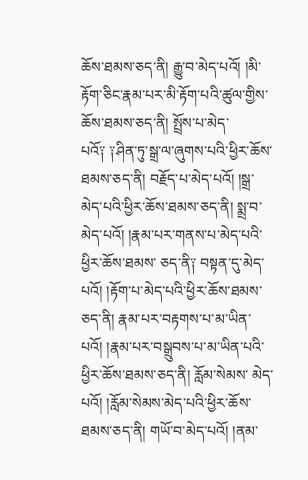ཆོས་ཐམས་ཅད་ནི། རྒྱུ་བ་མེད་པའོ། །མི་རྟོག་ཅིང་རྣམ་པར་མི་རྟོག་པའི་ཚུལ་གྱིས་ཆོས་ཐམས་ཅད་ནི། སྤྲོས་པ་མེད་ པའོ༑ ༑ཤིན་ཏུ་སྒྲ་ལ་ཞུགས་པའི་ཕྱིར་ཆོས་ཐམས་ཅད་ནི། བརྗོད་པ་མེད་པའོ། །སྒྲ་མེད་པའི་ཕྱིར་ཆོས་ཐམས་ཅད་ནི། སྨྲ་བ་མེད་པའོ། །རྣམ་པར་གནས་པ་མེད་པའི་ཕྱིར་ཆོས་ཐམས་ ཅད་ནི༑ བསྟན་དུ་མེད་པའོ། །རྟོག་པ་མེད་པའི་ཕྱིར་ཆོས་ཐམས་ཅད་ནི། རྣམ་པར་བརྟགས་པ་མ་ཡིན་པའོ། །རྣམ་པར་བསྒྲུབས་པ་མ་ཡིན་པའི་ཕྱིར་ཆོས་ཐམས་ཅད་ནི། རློམ་སེམས་ མེད་པའོ། །རློམ་སེམས་མེད་པའི་ཕྱིར་ཆོས་ཐམས་ཅད་ནི། གཡོ་བ་མེད་པའོ། །ནམ་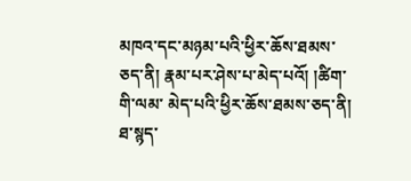མཁའ་དང་མཉམ་པའི་ཕྱིར་ཆོས་ཐམས་ཅད་ནི། རྣམ་པར་ཤེས་པ་མེད་པའོ། །ཚིག་གི་ལམ་ མེད་པའི་ཕྱིར་ཆོས་ཐམས་ཅད་ནི། ཐ་སྙད་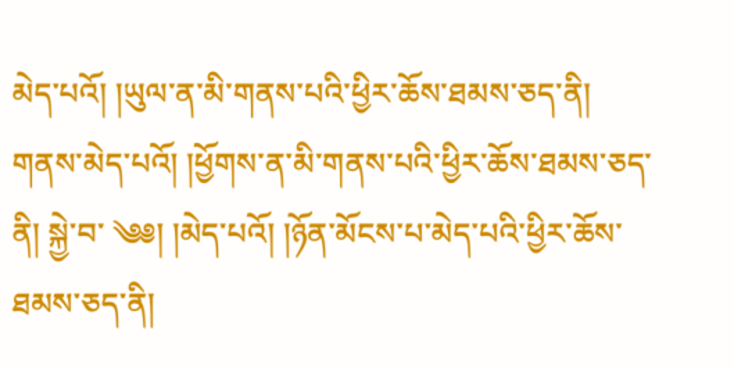མེད་པའོ། །ཡུལ་ན་མི་གནས་པའི་ཕྱིར་ཆོས་ཐམས་ཅད་ནི། གནས་མེད་པའོ། །ཕྱོགས་ན་མི་གནས་པའི་ཕྱིར་ཆོས་ཐམས་ཅད་ནི། སྐྱེ་བ་ ༄༅། །མེད་པའོ། །ཉོན་མོངས་པ་མེད་པའི་ཕྱིར་ཆོས་ཐམས་ཅད་ནི།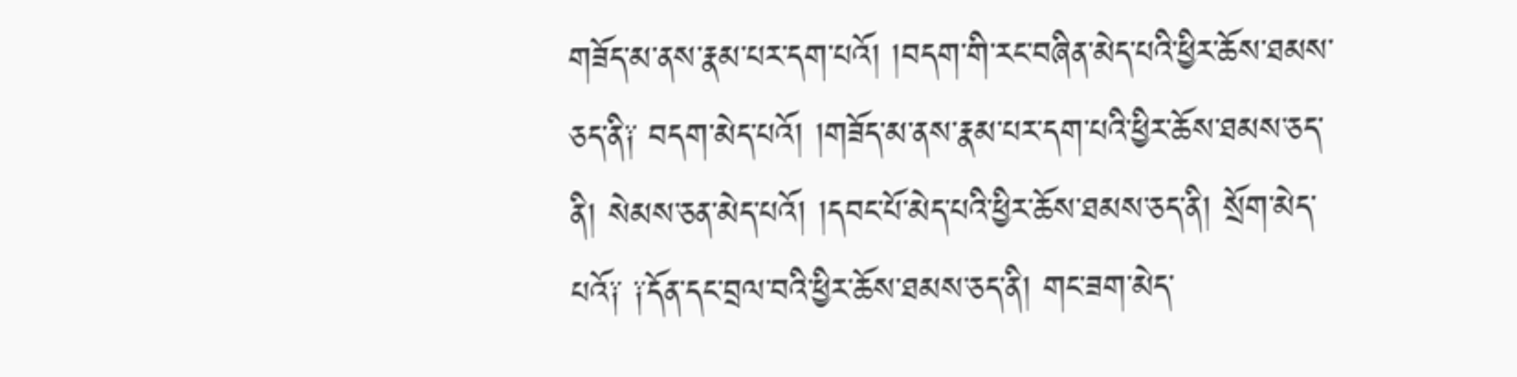གཟོད་མ་ནས་རྣམ་པར་དག་པའོ། །བདག་གི་རང་བཞིན་མེད་པའི་ཕྱིར་ཆོས་ཐམས་ ཅད་ནི༑ བདག་མེད་པའོ། །གཟོད་མ་ནས་རྣམ་པར་དག་པའི་ཕྱིར་ཆོས་ཐམས་ཅད་ནི། སེམས་ཅན་མེད་པའོ། །དབང་པོ་མེད་པའི་ཕྱིར་ཆོས་ཐམས་ཅད་ནི། སྲོག་མེད་ པའོ༑ ༑དོན་དང་བྲལ་བའི་ཕྱིར་ཆོས་ཐམས་ཅད་ནི། གང་ཟག་མེད་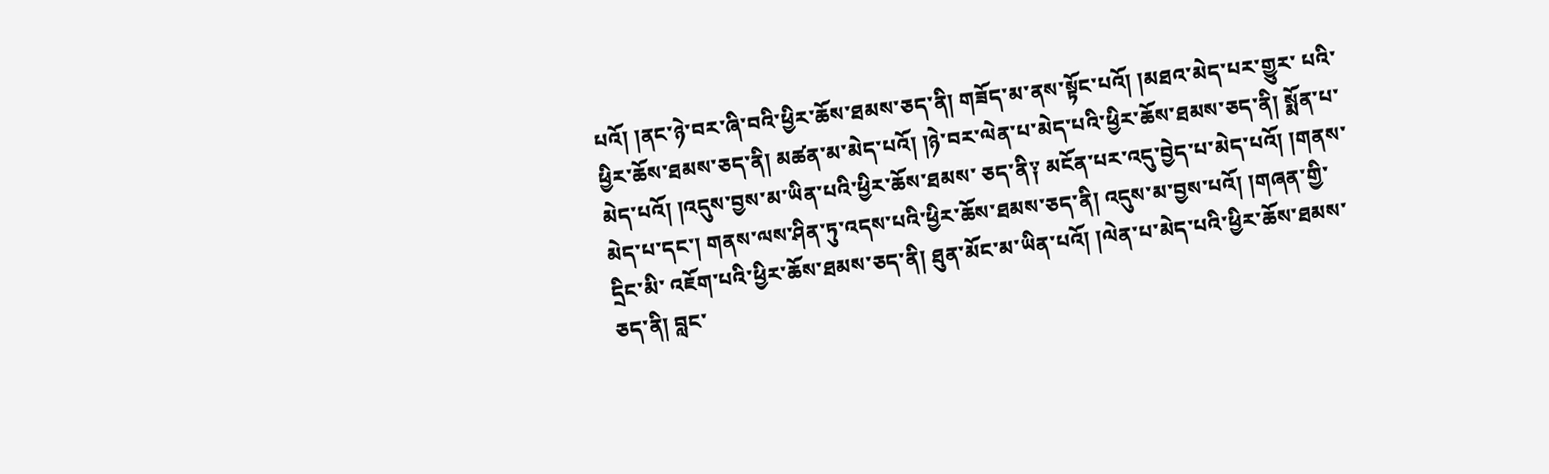པའོ། །ནང་ཉེ་བར་ཞི་བའི་ཕྱིར་ཆོས་ཐམས་ཅད་ནི། གཟོད་མ་ནས་སྟོང་པའོ། །མཐའ་མེད་པར་གྱུར་ པའི་ཕྱིར་ཆོས་ཐམས་ཅད་ནི། མཚན་མ་མེད་པའོ། །ཉེ་བར་ལེན་པ་མེད་པའི་ཕྱིར་ཆོས་ཐམས་ཅད་ནི། སྨོན་པ་མེད་པའོ། །འདུས་བྱས་མ་ཡིན་པའི་ཕྱིར་ཆོས་ཐམས་ ཅད་ནི༑ མངོན་པར་འདུ་བྱེད་པ་མེད་པའོ། །གནས་མེད་པ་དང་། གནས་ལས་ཤིན་ཏུ་འདས་པའི་ཕྱིར་ཆོས་ཐམས་ཅད་ནི། འདུས་མ་བྱས་པའོ། །གཞན་གྱི་དྲིང་མི་ འཇོག་པའི་ཕྱིར་ཆོས་ཐམས་ཅད་ནི། ཐུན་མོང་མ་ཡིན་པའོ། །ལེན་པ་མེད་པའི་ཕྱིར་ཆོས་ཐམས་ཅད་ནི། བླང་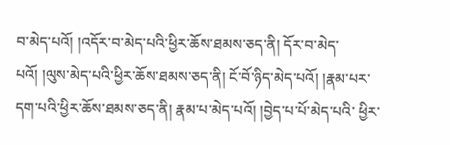བ་མེད་པའོ། །འདོར་བ་མེད་པའི་ཕྱིར་ཆོས་ཐམས་ཅད་ནི། དོར་བ་མེད་པའོ། །ལུས་མེད་པའི་ཕྱིར་ཆོས་ཐམས་ཅད་ནི། ངོ་བོ་ཉིད་མེད་པའོ། །རྣམ་པར་དག་པའི་ཕྱིར་ཆོས་ཐམས་ཅད་ནི། རྣམ་པ་མེད་པའོ། །བྱེད་པ་པོ་མེད་པའི་ ཕྱིར་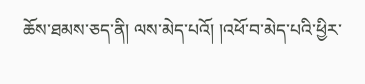ཆོས་ཐམས་ཅད་ནི། ལས་མེད་པའོ། །འཕོ་བ་མེད་པའི་ཕྱིར་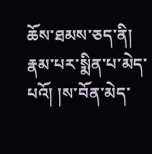ཆོས་ཐམས་ཅད་ནི། རྣམ་པར་སྨིན་པ་མེད་པའོ། །ས་བོན་མེད་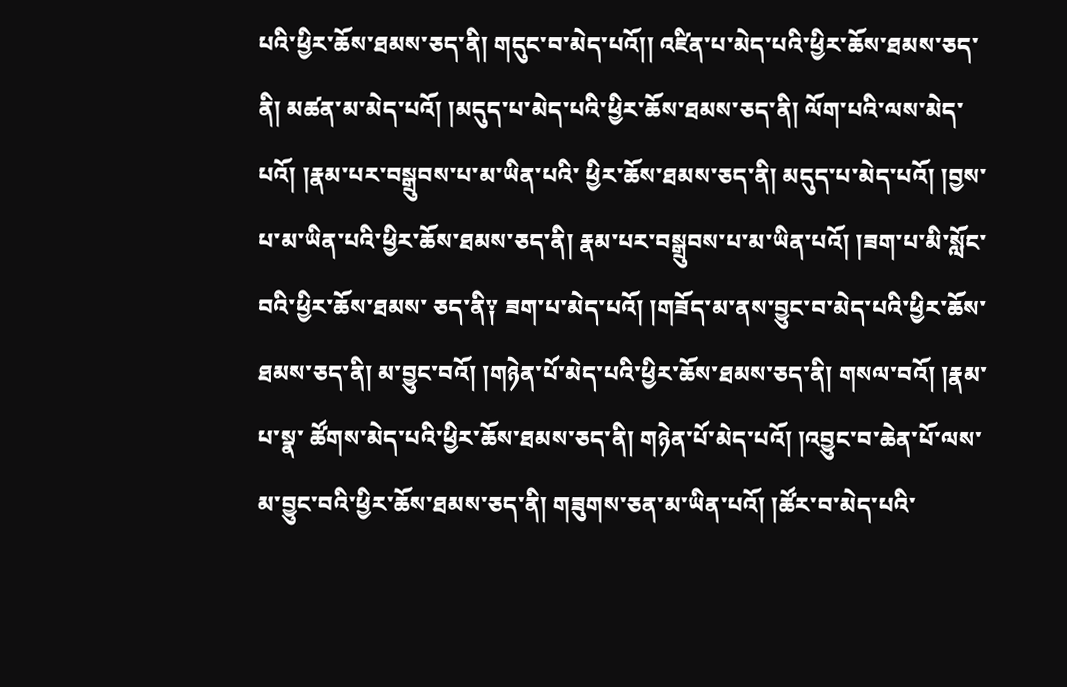པའི་ཕྱིར་ཆོས་ཐམས་ཅད་ནི། གདུང་བ་མེད་པའོ།། འཛིན་པ་མེད་པའི་ཕྱིར་ཆོས་ཐམས་ཅད་ནི། མཚན་མ་མེད་པའོ། །མདུད་པ་མེད་པའི་ཕྱིར་ཆོས་ཐམས་ཅད་ནི། ལོག་པའི་ལས་མེད་པའོ། །རྣམ་པར་བསྒྲུབས་པ་མ་ཡིན་པའི་ ཕྱིར་ཆོས་ཐམས་ཅད་ནི། མདུད་པ་མེད་པའོ། །བྱས་པ་མ་ཡིན་པའི་ཕྱིར་ཆོས་ཐམས་ཅད་ནི། རྣམ་པར་བསྒྲུབས་པ་མ་ཡིན་པའོ། །ཟག་པ་མི་སློང་བའི་ཕྱིར་ཆོས་ཐམས་ ཅད་ནི༑ ཟག་པ་མེད་པའོ། །གཟོད་མ་ནས་བྱུང་བ་མེད་པའི་ཕྱིར་ཆོས་ཐམས་ཅད་ནི། མ་བྱུང་བའོ། །གཉེན་པོ་མེད་པའི་ཕྱིར་ཆོས་ཐམས་ཅད་ནི། གསལ་བའོ། །རྣམ་པ་སྣ་ ཚོགས་མེད་པའི་ཕྱིར་ཆོས་ཐམས་ཅད་ནི། གཉེན་པོ་མེད་པའོ། །འབྱུང་བ་ཆེན་པོ་ལས་མ་བྱུང་བའི་ཕྱིར་ཆོས་ཐམས་ཅད་ནི། གཟུགས་ཅན་མ་ཡིན་པའོ། །ཚོར་བ་མེད་པའི་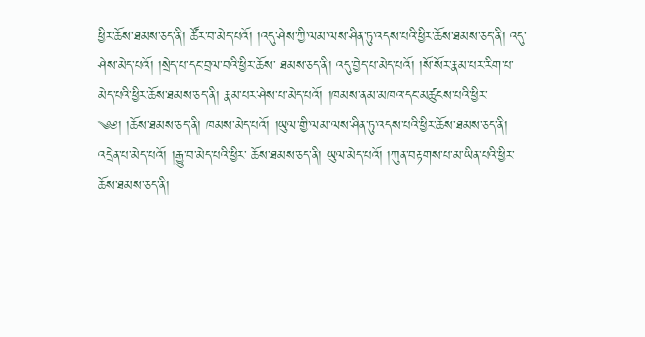ཕྱིར་ཆོས་ཐམས་ཅད་ནི། ཚོར་བ་མེད་པའོ། །འདུ་ཤེས་ཀྱི་ལམ་ལས་ཤིན་ཏུ་འདས་པའི་ཕྱིར་ཆོས་ཐམས་ཅད་ནི། འདུ་ཤེས་མེད་པའོ། །སྲེད་པ་དང་བྲལ་བའི་ཕྱིར་ཆོས་ ཐམས་ཅད་ནི། འདུ་བྱེད་པ་མེད་པའོ། །སོ་སོར་རྣམ་པར་རིག་པ་མེད་པའི་ཕྱིར་ཆོས་ཐམས་ཅད་ནི། རྣམ་པར་ཤེས་པ་མེད་པའོ། །ཁམས་ནམ་མཁའ་དང་མཚུངས་པའི་ཕྱིར་ ༄༅། །ཆོས་ཐམས་ཅད་ནི། ཁམས་མེད་པའོ། །ཡུལ་གྱི་ལམ་ལས་ཤིན་ཏུ་འདས་པའི་ཕྱིར་ཆོས་ཐམས་ཅད་ནི། འདྲེན་པ་མེད་པའོ། །རྒྱུ་བ་མེད་པའི་ཕྱིར་ ཆོས་ཐམས་ཅད་ནི། ཡུལ་མེད་པའོ། །ཀུན་བརྟགས་པ་མ་ཡིན་པའི་ཕྱིར་ཆོས་ཐམས་ཅད་ནི།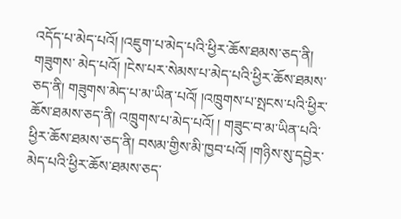འདོད་པ་མེད་པའོ། །འཇུག་པ་མེད་པའི་ཕྱིར་ཆོས་ཐམས་ཅད་ནི། གཟུགས་ མེད་པའོ། །ངེས་པར་སེམས་པ་མེད་པའི་ཕྱིར་ཆོས་ཐམས་ཅད་ནི། གཟུགས་མེད་པ་མ་ཡིན་པའོ། །འཁྲུགས་པ་སྤངས་པའི་ཕྱིར་ཆོས་ཐམས་ཅད་ནི། འཁྲུགས་པ་མེད་པའོ། ། གཟུང་བ་མ་ཡིན་པའི་ཕྱིར་ཆོས་ཐམས་ཅད་ནི། བསམ་གྱིས་མི་ཁྱབ་པའོ། །གཉིས་སུ་དབྱེར་མེད་པའི་ཕྱིར་ཆོས་ཐམས་ཅད་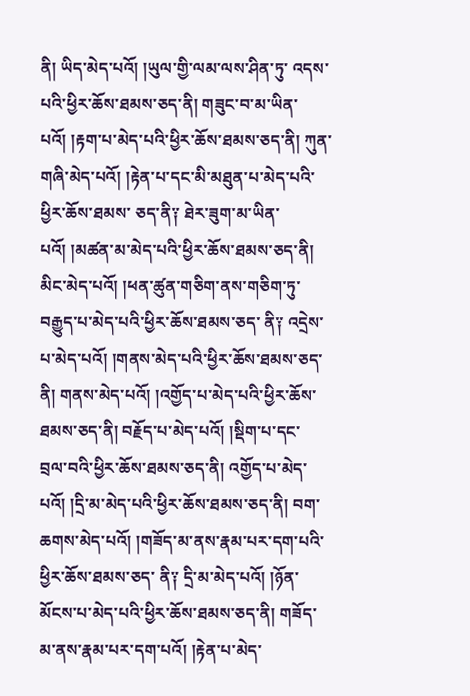ནི། ཡིད་མེད་པའོ། །ཡུལ་གྱི་ལམ་ལས་ཤིན་ཏུ་ འདས་པའི་ཕྱིར་ཆོས་ཐམས་ཅད་ནི། གཟུང་བ་མ་ཡིན་པའོ། །རྟག་པ་མེད་པའི་ཕྱིར་ཆོས་ཐམས་ཅད་ནི། ཀུན་གཞི་མེད་པའོ། །རྟེན་པ་དང་མི་མཐུན་པ་མེད་པའི་ཕྱིར་ཆོས་ཐམས་ ཅད་ནི༑ ཐེར་ཟུག་མ་ཡིན་པའོ། །མཚན་མ་མེད་པའི་ཕྱིར་ཆོས་ཐམས་ཅད་ནི། མིང་མེད་པའོ། །ཕན་ཚུན་གཅིག་ནས་གཅིག་ཏུ་བརྒྱུད་པ་མེད་པའི་ཕྱིར་ཆོས་ཐམས་ཅད་ ནི༑ འདྲེས་པ་མེད་པའོ། །གནས་མེད་པའི་ཕྱིར་ཆོས་ཐམས་ཅད་ནི། གནས་མེད་པའོ། །འགྱོད་པ་མེད་པའི་ཕྱིར་ཆོས་ཐམས་ཅད་ནི། བརྗོད་པ་མེད་པའོ། །སྡིག་པ་དང་ བྲལ་བའི་ཕྱིར་ཆོས་ཐམས་ཅད་ནི། འགྱོད་པ་མེད་པའོ། །དྲི་མ་མེད་པའི་ཕྱིར་ཆོས་ཐམས་ཅད་ནི། བག་ཆགས་མེད་པའོ། །གཟོད་མ་ནས་རྣམ་པར་དག་པའི་ཕྱིར་ཆོས་ཐམས་ཅད་ ནི༑ དྲི་མ་མེད་པའོ། །ཉོན་མོངས་པ་མེད་པའི་ཕྱིར་ཆོས་ཐམས་ཅད་ནི། གཟོད་མ་ནས་རྣམ་པར་དག་པའོ། །རྟེན་པ་མེད་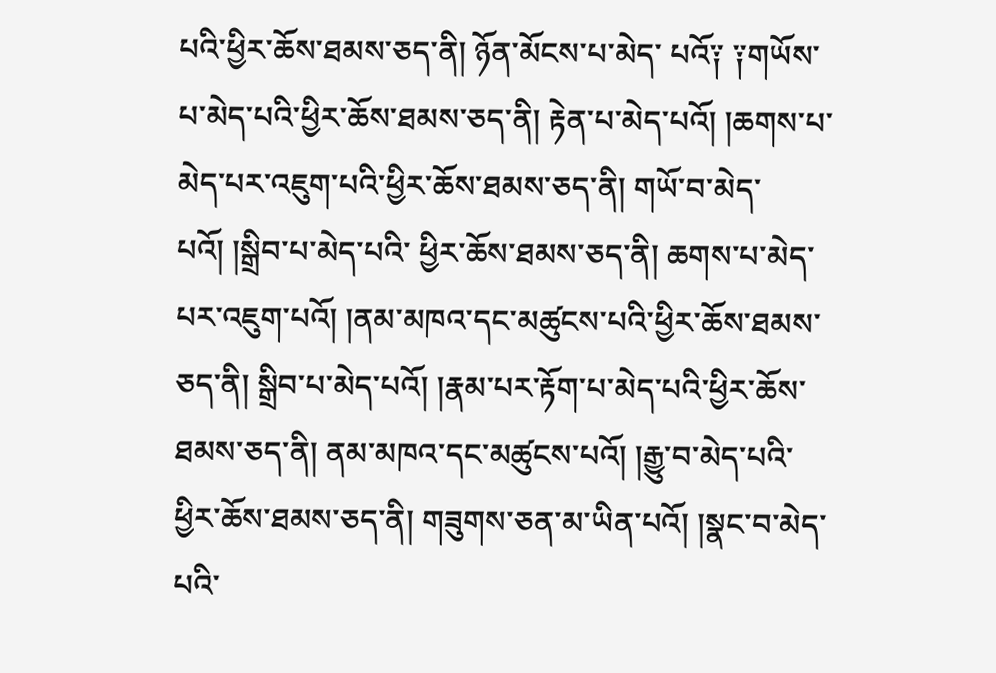པའི་ཕྱིར་ཆོས་ཐམས་ཅད་ནི། ཉོན་མོངས་པ་མེད་ པའོ༑ ༑གཡོས་པ་མེད་པའི་ཕྱིར་ཆོས་ཐམས་ཅད་ནི། རྟེན་པ་མེད་པའོ། །ཆགས་པ་མེད་པར་འཇུག་པའི་ཕྱིར་ཆོས་ཐམས་ཅད་ནི། གཡོ་བ་མེད་པའོ། །སྒྲིབ་པ་མེད་པའི་ ཕྱིར་ཆོས་ཐམས་ཅད་ནི། ཆགས་པ་མེད་པར་འཇུག་པའོ། །ནམ་མཁའ་དང་མཚུངས་པའི་ཕྱིར་ཆོས་ཐམས་ཅད་ནི། སྒྲིབ་པ་མེད་པའོ། །རྣམ་པར་རྟོག་པ་མེད་པའི་ཕྱིར་ཆོས་ ཐམས་ཅད་ནི། ནམ་མཁའ་དང་མཚུངས་པའོ། །རྒྱུ་བ་མེད་པའི་ཕྱིར་ཆོས་ཐམས་ཅད་ནི། གཟུགས་ཅན་མ་ཡིན་པའོ། །སྣང་བ་མེད་པའི་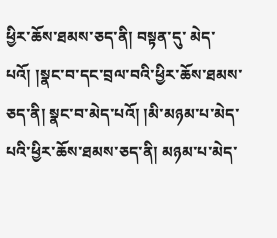ཕྱིར་ཆོས་ཐམས་ཅད་ནི། བསྟན་དུ་ མེད་པའོ། །སྣང་བ་དང་བྲལ་བའི་ཕྱིར་ཆོས་ཐམས་ཅད་ནི། སྣང་བ་མེད་པའོ། །མི་མཉམ་པ་མེད་པའི་ཕྱིར་ཆོས་ཐམས་ཅད་ནི། མཉམ་པ་མེད་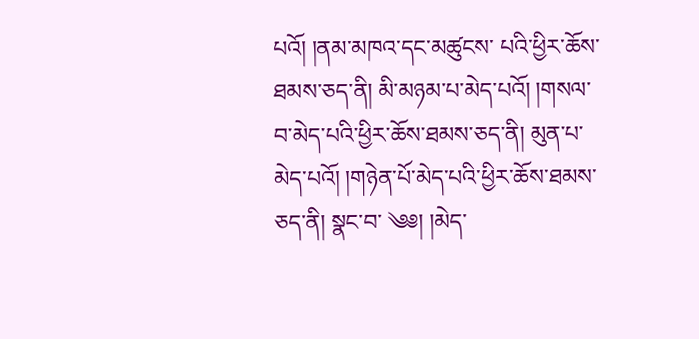པའོ། །ནམ་མཁའ་དང་མཚུངས་ པའི་ཕྱིར་ཆོས་ཐམས་ཅད་ནི། མི་མཉམ་པ་མེད་པའོ། །གསལ་བ་མེད་པའི་ཕྱིར་ཆོས་ཐམས་ཅད་ནི། མུན་པ་མེད་པའོ། །གཉེན་པོ་མེད་པའི་ཕྱིར་ཆོས་ཐམས་ཅད་ནི། སྣང་བ་ ༄༅། །མེད་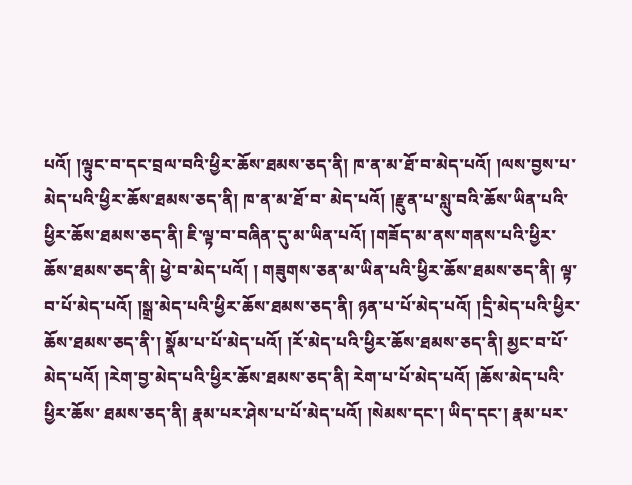པའོ། །ལྟུང་བ་དང་བྲལ་བའི་ཕྱིར་ཆོས་ཐམས་ཅད་ནི། ཁ་ན་མ་ཐོ་བ་མེད་པའོ། །ལས་བྱས་པ་མེད་པའི་ཕྱིར་ཆོས་ཐམས་ཅད་ནི། ཁ་ན་མ་ཐོ་བ་ མེད་པའོ། །རྫུན་པ་སླུ་བའི་ཆོས་ཡིན་པའི་ཕྱིར་ཆོས་ཐམས་ཅད་ནི། ཇི་ལྟ་བ་བཞིན་དུ་མ་ཡིན་པའོ། །གཟོད་མ་ནས་གནས་པའི་ཕྱིར་ཆོས་ཐམས་ཅད་ནི། ཕྱེ་བ་མེད་པའོ། ། གཟུགས་ཅན་མ་ཡིན་པའི་ཕྱིར་ཆོས་ཐམས་ཅད་ནི། ལྟ་བ་པོ་མེད་པའོ། །སྒྲ་མེད་པའི་ཕྱིར་ཆོས་ཐམས་ཅད་ནི། ཉན་པ་པོ་མེད་པའོ། །དྲི་མེད་པའི་ཕྱིར་ཆོས་ཐམས་ཅད་ནི་། སྣོམ་པ་པོ་མེད་པའོ། །རོ་མེད་པའི་ཕྱིར་ཆོས་ཐམས་ཅད་ནི། མྱང་བ་པོ་མེད་པའོ། །རེག་བྱ་མེད་པའི་ཕྱིར་ཆོས་ཐམས་ཅད་ནི། རེག་པ་པོ་མེད་པའོ། །ཆོས་མེད་པའི་ཕྱིར་ཆོས་ ཐམས་ཅད་ནི། རྣམ་པར་ཤེས་པ་པོ་མེད་པའོ། །སེམས་དང་། ཡིད་དང་། རྣམ་པར་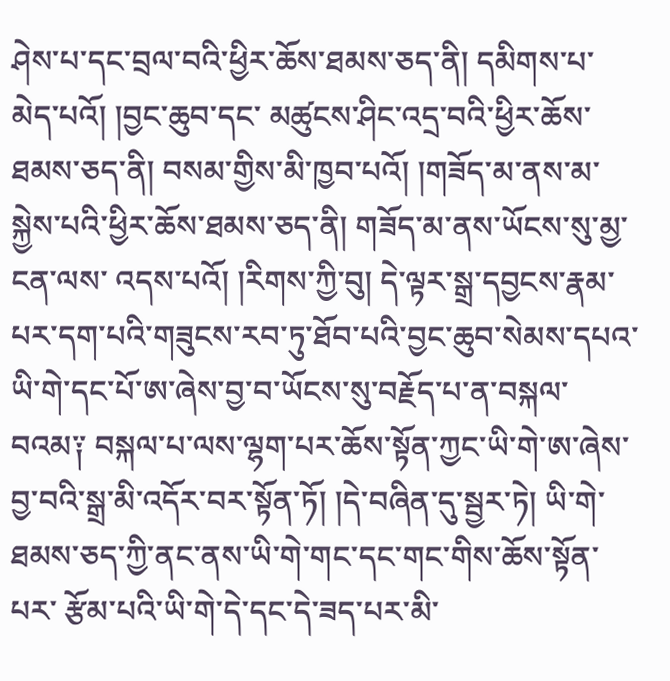ཤེས་པ་དང་བྲལ་བའི་ཕྱིར་ཆོས་ཐམས་ཅད་ནི། དམིགས་པ་མེད་པའོ། །བྱང་ཆུབ་དང་ མཚུངས་ཤིང་འདྲ་བའི་ཕྱིར་ཆོས་ཐམས་ཅད་ནི། བསམ་གྱིས་མི་ཁྱབ་པའོ། །གཟོད་མ་ནས་མ་སྐྱེས་པའི་ཕྱིར་ཆོས་ཐམས་ཅད་ནི། གཟོད་མ་ནས་ཡོངས་སུ་མྱ་ངན་ལས་ འདས་པའོ། །རིགས་ཀྱི་བུ། དེ་ལྟར་སྒྲ་དབྱངས་རྣམ་པར་དག་པའི་གཟུངས་རབ་ཏུ་ཐོབ་པའི་བྱང་ཆུབ་སེམས་དཔའ་ཡི་གེ་དང་པོ་ཨ་ཞེས་བྱ་བ་ཡོངས་སུ་བརྗོད་པ་ན་བསྐལ་ བའམ༑ བསྐལ་པ་ལས་ལྷག་པར་ཆོས་སྟོན་ཀྱང་ཡི་གེ་ཨ་ཞེས་བྱ་བའི་སྒྲ་མི་འདོར་བར་སྟོན་ཏོ། །དེ་བཞིན་དུ་སྦྱར་ཏེ། ཡི་གེ་ཐམས་ཅད་ཀྱི་ནང་ནས་ཡི་གེ་གང་དང་གང་གིས་ཆོས་སྟོན་པར་ རྩོམ་པའི་ཡི་གེ་དེ་དང་དེ་ཟད་པར་མི་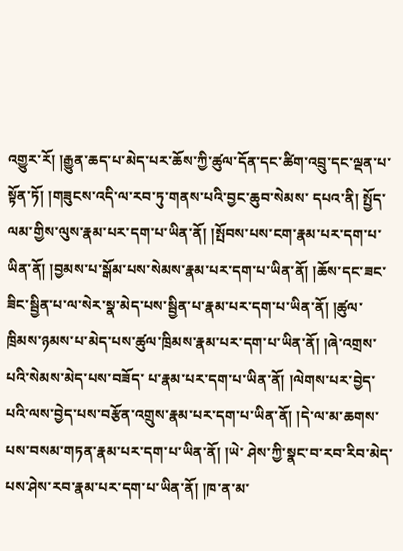འགྱུར་རོ། །རྒྱུན་ཆད་པ་མེད་པར་ཆོས་ཀྱི་ཚུལ་དོན་དང་ཚིག་འབྲུ་དང་ལྡན་པ་སྟོན་ཏོ། །གཟུངས་འདི་ལ་རབ་ཏུ་གནས་པའི་བྱང་ཆུབ་སེམས་ དཔའ་ནི། སྤྱོད་ལམ་གྱིས་ལུས་རྣམ་པར་དག་པ་ཡིན་ནོ། །སྤོབས་པས་ངག་རྣམ་པར་དག་པ་ཡིན་ནོ། །བྱམས་པ་སྒོམ་པས་སེམས་རྣམ་པར་དག་པ་ཡིན་ནོ། །ཆོས་དང་ཟང་ ཟིང་སྦྱིན་པ་ལ་སེར་སྣ་མེད་པས་སྦྱིན་པ་རྣམ་པར་དག་པ་ཡིན་ནོ། །ཚུལ་ཁྲིམས་ཉམས་པ་མེད་པས་ཚུལ་ཁྲིམས་རྣམ་པར་དག་པ་ཡིན་ནོ། །ཞེ་འགྲས་པའི་སེམས་མེད་པས་བཟོད་ པ་རྣམ་པར་དག་པ་ཡིན་ནོ། །ལེགས་པར་བྱེད་པའི་ལས་བྱེད་པས་བརྩོན་འགྲུས་རྣམ་པར་དག་པ་ཡིན་ནོ། །དེ་ལ་མ་ཆགས་པས་བསམ་གཏན་རྣམ་པར་དག་པ་ཡིན་ནོ། །ཡེ་ ཤེས་ཀྱི་སྣང་བ་རབ་རིབ་མེད་པས་ཤེས་རབ་རྣམ་པར་དག་པ་ཡིན་ནོ། །ཁ་ན་མ་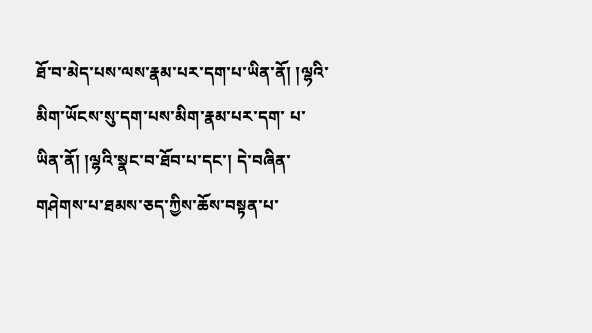ཐོ་བ་མེད་པས་ལས་རྣམ་པར་དག་པ་ཡིན་ནོ། །ལྷའི་མིག་ཡོངས་སུ་དག་པས་མིག་རྣམ་པར་དག་ པ་ཡིན་ནོ། །ལྷའི་སྣང་བ་ཐོབ་པ་དང་། དེ་བཞིན་གཤེགས་པ་ཐམས་ཅད་ཀྱིས་ཆོས་བསྟན་པ་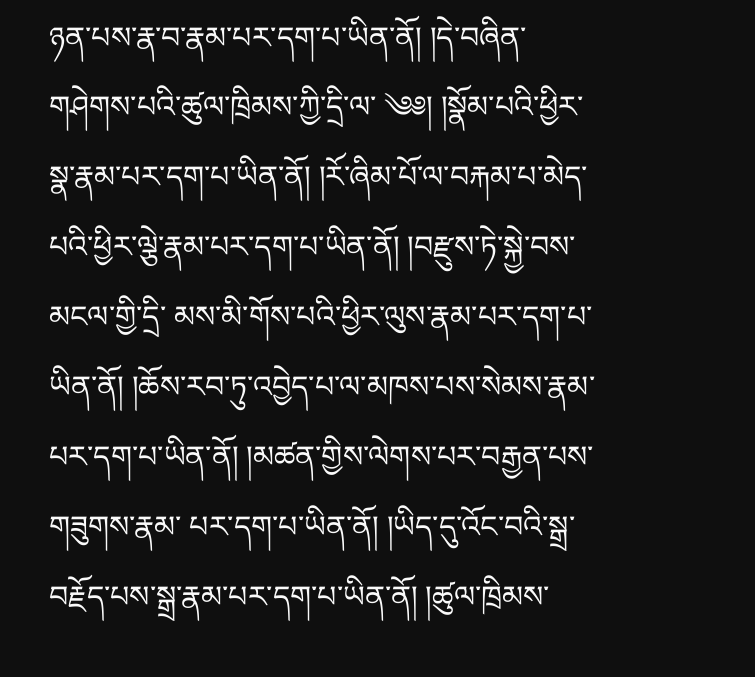ཉན་པས་རྣ་བ་རྣམ་པར་དག་པ་ཡིན་ནོ། །དེ་བཞིན་གཤེགས་པའི་ཚུལ་ཁྲིམས་ཀྱི་དྲི་ལ་ ༄༅། །སྣོམ་པའི་ཕྱིར་སྣ་རྣམ་པར་དག་པ་ཡིན་ནོ། །རོ་ཞིམ་པོ་ལ་བརྐམ་པ་མེད་པའི་ཕྱིར་ལྕེ་རྣམ་པར་དག་པ་ཡིན་ནོ། །བརྫུས་ཏེ་སྐྱེ་བས་མངལ་གྱི་དྲི་ མས་མི་གོས་པའི་ཕྱིར་ལུས་རྣམ་པར་དག་པ་ཡིན་ནོ། །ཆོས་རབ་ཏུ་འབྱེད་པ་ལ་མཁས་པས་སེམས་རྣམ་པར་དག་པ་ཡིན་ནོ། །མཚན་གྱིས་ལེགས་པར་བརྒྱན་པས་གཟུགས་རྣམ་ པར་དག་པ་ཡིན་ནོ། །ཡིད་དུ་འོང་བའི་སྒྲ་བརྗོད་པས་སྒྲ་རྣམ་པར་དག་པ་ཡིན་ནོ། །ཚུལ་ཁྲིམས་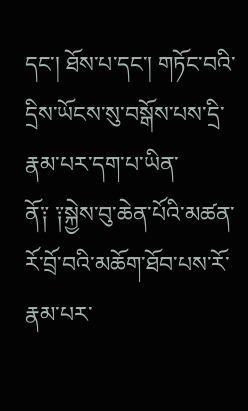དང་། ཐོས་པ་དང་། གཏོང་བའི་དྲིས་ཡོངས་སུ་བསྒོས་པས་དྲི་རྣམ་པར་དག་པ་ཡིན་ ནོ༑ ༑སྐྱེས་བུ་ཆེན་པོའི་མཚན་རོ་བྲོ་བའི་མཆོག་ཐོབ་པས་རོ་རྣམ་པར་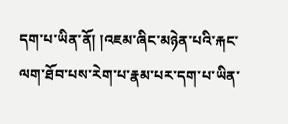དག་པ་ཡིན་ནོ། །འཇམ་ཞིང་མཉེན་པའི་རྐང་ལག་ཐོབ་པས་རེག་པ་རྣམ་པར་དག་པ་ཡིན་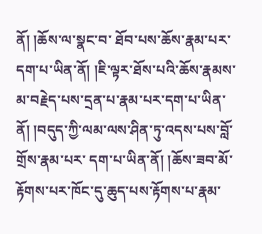ནོ། །ཆོས་ལ་སྣང་བ་ ཐོབ་པས་ཆོས་རྣམ་པར་དག་པ་ཡིན་ནོ། །ཇི་ལྟར་ཐོས་པའི་ཆོས་རྣམས་མ་བརྗེད་པས་དྲན་པ་རྣམ་པར་དག་པ་ཡིན་ནོ། །བདུད་ཀྱི་ལམ་ལས་ཤིན་ཏུ་འདས་པས་བློ་གྲོས་རྣམ་པར་ དག་པ་ཡིན་ནོ། །ཆོས་ཟབ་མོ་རྟོགས་པར་ཁོང་དུ་ཆུད་པས་རྟོགས་པ་རྣམ་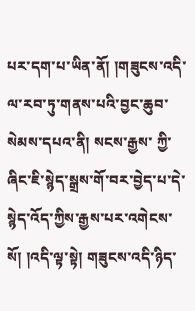པར་དག་པ་ཡིན་ནོ། །གཟུངས་འདི་ལ་རབ་ཏུ་གནས་པའི་བྱང་ཆུབ་སེམས་དཔའ་ནི། སངས་རྒྱས་ ཀྱི་ཞིང་ཇི་སྙེད་སྒྲས་གོ་བར་བྱེད་པ་དེ་སྙེད་འོད་ཀྱིས་རྒྱས་པར་འགེངས་སོ། །འདི་ལྟ་སྟེ། གཟུངས་འདི་ཉིད་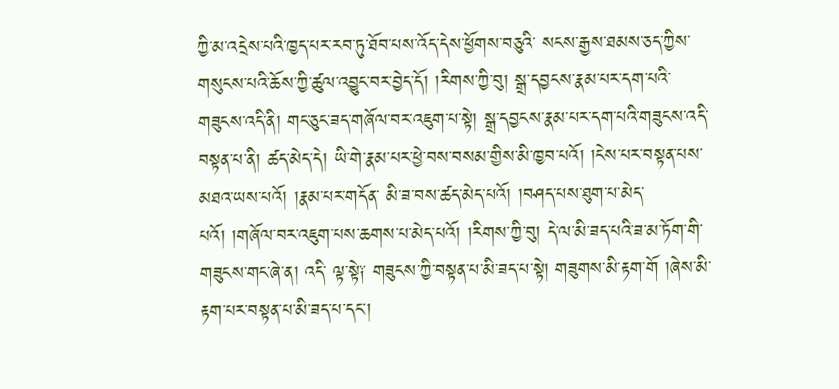ཀྱི་མ་འདྲེས་པའི་ཁྱད་པར་རབ་ཏུ་ཐོབ་པས་འོད་དེས་ཕྱོགས་བཅུའི་ སངས་རྒྱས་ཐམས་ཅད་ཀྱིས་གསུངས་པའི་ཆོས་ཀྱི་ཚུལ་འབྱུང་བར་བྱེད་དོ། །རིགས་ཀྱི་བུ། སྒྲ་དབྱངས་རྣམ་པར་དག་པའི་གཟུངས་འདི་ནི། གང་ཅུང་ཟད་གཞོལ་བར་འཇུག་པ་སྟེ། སྒྲ་དབྱངས་རྣམ་པར་དག་པའི་གཟུངས་འདི་བསྟན་པ་ནི། ཚད་མེད་དེ། ཡི་གེ་རྣམ་པར་ཕྱེ་བས་བསམ་གྱིས་མི་ཁྱབ་པའོ། །ངེས་པར་བསྟན་པས་མཐའ་ཡས་པའོ། །རྣམ་པར་གདོན་ མི་ཟ་བས་ཚད་མེད་པའོ། །བཤད་པས་ཐུག་པ་མེད་པའོ། །གཞོལ་བར་འཇུག་པས་ཆགས་པ་མེད་པའོ། །རིགས་ཀྱི་བུ། དེ་ལ་མི་ཟད་པའི་ཟ་མ་ཏོག་གི་གཟུངས་གང་ཞེ་ན། འདི་ ལྟ་སྟེ༑ གཟུངས་ཀྱི་བསྟན་པ་མི་ཟད་པ་སྟེ། གཟུགས་མི་རྟག་གོ །ཞེས་མི་རྟག་པར་བསྟན་པ་མི་ཟད་པ་དང་།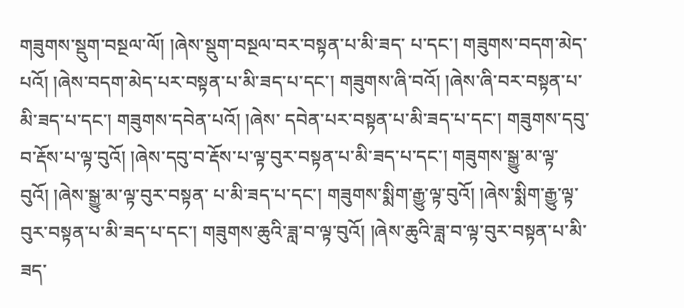གཟུགས་སྡུག་བསྔལ་ལོ། །ཞེས་སྡུག་བསྔལ་བར་བསྟན་པ་མི་ཟད་ པ་དང་། གཟུགས་བདག་མེད་པའོ། །ཞེས་བདག་མེད་པར་བསྟན་པ་མི་ཟད་པ་དང་། གཟུགས་ཞི་བའོ། །ཞེས་ཞི་བར་བསྟན་པ་མི་ཟད་པ་དང་། གཟུགས་དབེན་པའོ། །ཞེས་ དབེན་པར་བསྟན་པ་མི་ཟད་པ་དང་། གཟུགས་དབུ་བ་རྡོས་པ་ལྟ་བུའོ། །ཞེས་དབུ་བ་རྡོས་པ་ལྟ་བུར་བསྟན་པ་མི་ཟད་པ་དང་། གཟུགས་སྒྱུ་མ་ལྟ་བུའོ། །ཞེས་སྒྱུ་མ་ལྟ་བུར་བསྟན་ པ་མི་ཟད་པ་དང་། གཟུགས་སྨིག་རྒྱུ་ལྟ་བུའོ། །ཞེས་སྨིག་རྒྱུ་ལྟ་བུར་བསྟན་པ་མི་ཟད་པ་དང་། གཟུགས་ཆུའི་ཟླ་བ་ལྟ་བུའོ། །ཞེས་ཆུའི་ཟླ་བ་ལྟ་བུར་བསྟན་པ་མི་ཟད་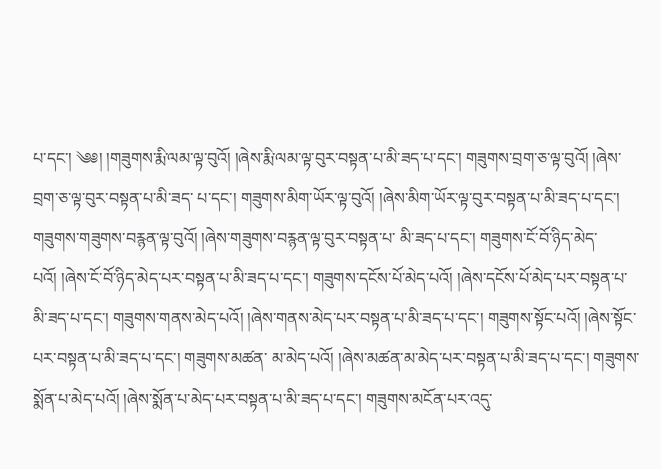པ་དང་། ༄༅། །གཟུགས་རྨི་ལམ་ལྟ་བུའོ། །ཞེས་རྨི་ལམ་ལྟ་བུར་བསྟན་པ་མི་ཟད་པ་དང་། གཟུགས་བྲག་ཅ་ལྟ་བུའོ། །ཞེས་བྲག་ཅ་ལྟ་བུར་བསྟན་པ་མི་ཟད་ པ་དང་། གཟུགས་མིག་ཡོར་ལྟ་བུའོ། །ཞེས་མིག་ཡོར་ལྟ་བུར་བསྟན་པ་མི་ཟད་པ་དང་། གཟུགས་གཟུགས་བརྙན་ལྟ་བུའོ། །ཞེས་གཟུགས་བརྙན་ལྟ་བུར་བསྟན་པ་ མི་ཟད་པ་དང་། གཟུགས་ངོ་བོ་ཉིད་མེད་པའོ། །ཞེས་ངོ་བོ་ཉིད་མེད་པར་བསྟན་པ་མི་ཟད་པ་དང་། གཟུགས་དངོས་པོ་མེད་པའོ། །ཞེས་དངོས་པོ་མེད་པར་བསྟན་པ་ མི་ཟད་པ་དང་། གཟུགས་གནས་མེད་པའོ། །ཞེས་གནས་མེད་པར་བསྟན་པ་མི་ཟད་པ་དང་། གཟུགས་སྟོང་པའོ། །ཞེས་སྟོང་པར་བསྟན་པ་མི་ཟད་པ་དང་། གཟུགས་མཚན་ མ་མེད་པའོ། །ཞེས་མཚན་མ་མེད་པར་བསྟན་པ་མི་ཟད་པ་དང་། གཟུགས་སྨོན་པ་མེད་པའོ། །ཞེས་སྨོན་པ་མེད་པར་བསྟན་པ་མི་ཟད་པ་དང་། གཟུགས་མངོན་པར་འདུ་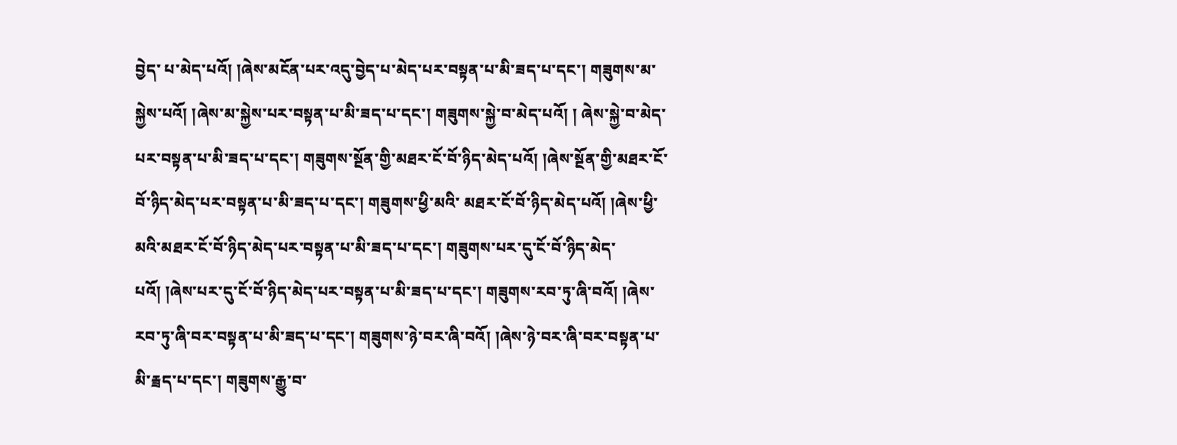བྱེད་ པ་མེད་པའོ། །ཞེས་མངོན་པར་འདུ་བྱེད་པ་མེད་པར་བསྟན་པ་མི་ཟད་པ་དང་། གཟུགས་མ་སྐྱེས་པའོ། །ཞེས་མ་སྐྱེས་པར་བསྟན་པ་མི་ཟད་པ་དང་། གཟུགས་སྐྱེ་བ་མེད་པའོ། ། ཞེས་སྐྱེ་བ་མེད་པར་བསྟན་པ་མི་ཟད་པ་དང་། གཟུགས་སྔོན་གྱི་མཐར་ངོ་བོ་ཉིད་མེད་པའོ། །ཞེས་སྔོན་གྱི་མཐར་ངོ་བོ་ཉིད་མེད་པར་བསྟན་པ་མི་ཟད་པ་དང་། གཟུགས་ཕྱི་མའི་ མཐར་ངོ་བོ་ཉིད་མེད་པའོ། །ཞེས་ཕྱི་མའི་མཐར་ངོ་བོ་ཉིད་མེད་པར་བསྟན་པ་མི་ཟད་པ་དང་། གཟུགས་པར་དུ་ངོ་བོ་ཉིད་མེད་པའོ། །ཞེས་པར་དུ་ངོ་བོ་ཉིད་མེད་པར་བསྟན་པ་མི་ཟད་པ་དང་། གཟུགས་རབ་ཏུ་ཞི་བའོ། །ཞེས་རབ་ཏུ་ཞི་བར་བསྟན་པ་མི་ཟད་པ་དང་། གཟུགས་ཉེ་བར་ཞི་བའོ། །ཞེས་ཉེ་བར་ཞི་བར་བསྟན་པ་མི་རྯད་པ་དང་། གཟུགས་རྒྱུ་བ་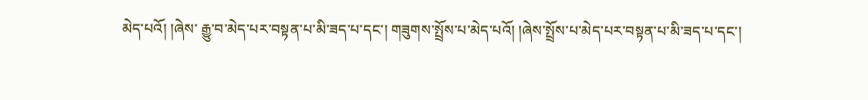མེད་པའོ། །ཞེས་ རྒྱུ་བ་མེད་པར་བསྟན་པ་མི་ཟད་པ་དང་། གཟུགས་སྤྲོས་པ་མེད་པའོ། །ཞེས་སྤྲོས་པ་མེད་པར་བསྟན་པ་མི་ཟད་པ་དང་།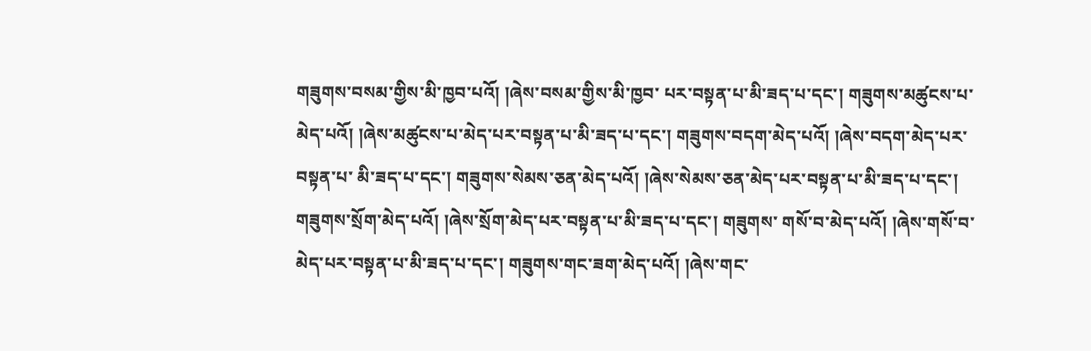གཟུགས་བསམ་གྱིས་མི་ཁྱབ་པའོ། །ཞེས་བསམ་གྱིས་མི་ཁྱབ་ པར་བསྟན་པ་མི་ཟད་པ་དང་། གཟུགས་མཚུངས་པ་མེད་པའོ། །ཞེས་མཚུངས་པ་མེད་པར་བསྟན་པ་མི་ཟད་པ་དང་། གཟུགས་བདག་མེད་པའོ། །ཞེས་བདག་མེད་པར་བསྟན་པ་ མི་ཟད་པ་དང་། གཟུགས་སེམས་ཅན་མེད་པའོ། །ཞེས་སེམས་ཅན་མེད་པར་བསྟན་པ་མི་ཟད་པ་དང་། གཟུགས་སྲོག་མེད་པའོ། །ཞེས་སྲོག་མེད་པར་བསྟན་པ་མི་ཟད་པ་དང་། གཟུགས་ གསོ་བ་མེད་པའོ། །ཞེས་གསོ་བ་མེད་པར་བསྟན་པ་མི་ཟད་པ་དང་། གཟུགས་གང་ཟག་མེད་པའོ། །ཞེས་གང་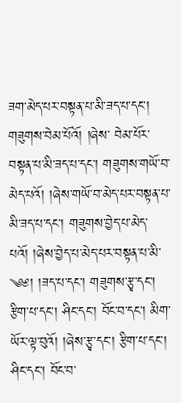ཟག་མེད་པར་བསྟན་པ་མི་ཟད་པ་དང་། གཟུགས་བེམ་པོའོ། །ཞེས་ བེམ་པོར་བསྟན་པ་མི་ཟད་པ་དང་། གཟུགས་གཡོ་བ་མེད་པའོ། །ཞེས་གཡོ་བ་མེད་པར་བསྟན་པ་མི་ཟད་པ་དང་། གཟུགས་བྱེད་པ་མེད་པའོ། །ཞེས་བྱེད་པ་མེད་པར་བསྟན་པ་མི་ ༄༅། །ཟད་པ་དང་། གཟུགས་རྩྭ་དང་། རྩིག་པ་དང་། ཤིང་དང་། བོང་བ་དང་། མིག་ཡོར་ལྟ་བུའོ། །ཞེས་རྩྭ་དང་། རྩིག་པ་དང་། ཤིང་དང་། བོང་བ་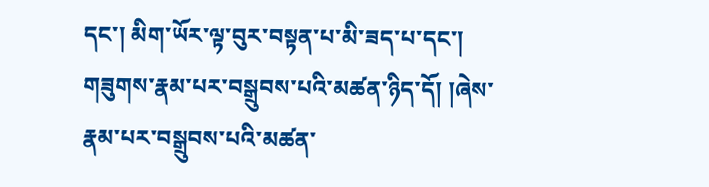དང་། མིག་ཡོར་ལྟ་བུར་བསྟན་པ་མི་ཟད་པ་དང་། གཟུགས་རྣམ་པར་བསྒྲུབས་པའི་མཚན་ཉིད་དོ། །ཞེས་རྣམ་པར་བསྒྲུབས་པའི་མཚན་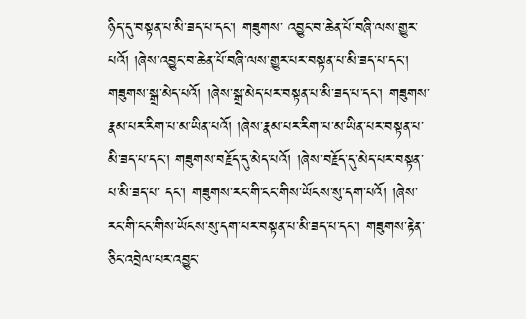ཉིད་དུ་བསྟན་པ་མི་ཟད་པ་དང་། གཟུགས་ འབྱུང་བ་ཆེན་པོ་བཞི་ལས་གྱུར་པའོ། །ཞེས་འབྱུང་བ་ཆེན་པོ་བཞི་ལས་གྱུར་པར་བསྟན་པ་མི་ཟད་པ་དང་། གཟུགས་སྒྲ་མེད་པའོ། །ཞེས་སྒྲ་མེད་པར་བསྟན་པ་མི་ཟད་པ་དང་། གཟུགས་རྣམ་པར་རིག་པ་མ་ཡིན་པའོ། །ཞེས་རྣམ་པར་རིག་པ་མ་ཡིན་པར་བསྟན་པ་མི་ཟད་པ་དང་། གཟུགས་བརྗོད་དུ་མེད་པའོ། །ཞེས་བརྗོད་དུ་མེད་པར་བསྟན་པ་མི་ཟད་པ་ དང་། གཟུགས་རང་གི་ངང་གིས་ཡོངས་སུ་དག་པའོ། །ཞེས་རང་གི་ངང་གིས་ཡོངས་སུ་དག་པར་བསྟན་པ་མི་ཟད་པ་དང་། གཟུགས་རྟེན་ཅིང་འབྲེལ་པར་འབྱུང་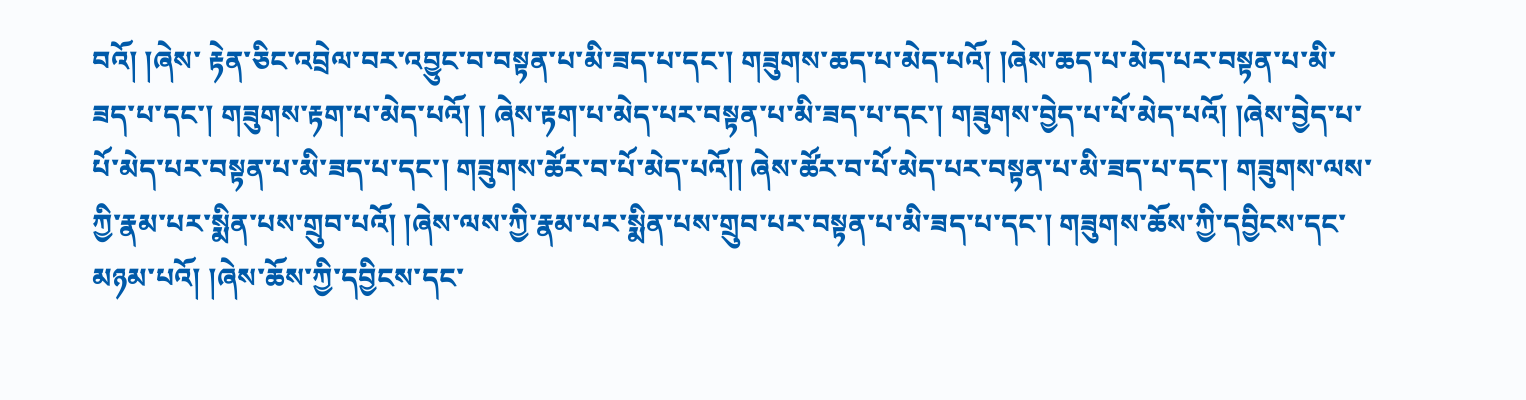བའོ། །ཞེས་ རྟེན་ཅིང་འབྲེལ་བར་འབྱུང་བ་བསྟན་པ་མི་ཟད་པ་དང་། གཟུགས་ཆད་པ་མེད་པའོ། །ཞེས་ཆད་པ་མེད་པར་བསྟན་པ་མི་ཟད་པ་དང་། གཟུགས་རྟག་པ་མེད་པའོ། ། ཞེས་རྟག་པ་མེད་པར་བསྟན་པ་མི་ཟད་པ་དང་། གཟུགས་བྱེད་པ་པོ་མེད་པའོ། །ཞེས་བྱེད་པ་པོ་མེད་པར་བསྟན་པ་མི་ཟད་པ་དང་། གཟུགས་ཚོར་བ་པོ་མེད་པའོ།། ཞེས་ཚོར་བ་པོ་མེད་པར་བསྟན་པ་མི་ཟད་པ་དང་། གཟུགས་ལས་ཀྱི་རྣམ་པར་སྨིན་པས་གྲུབ་པའོ། །ཞེས་ལས་ཀྱི་རྣམ་པར་སྨིན་པས་གྲུབ་པར་བསྟན་པ་མི་ཟད་པ་དང་། གཟུགས་ཆོས་ཀྱི་དབྱིངས་དང་མཉམ་པའོ། །ཞེས་ཆོས་ཀྱི་དབྱིངས་དང་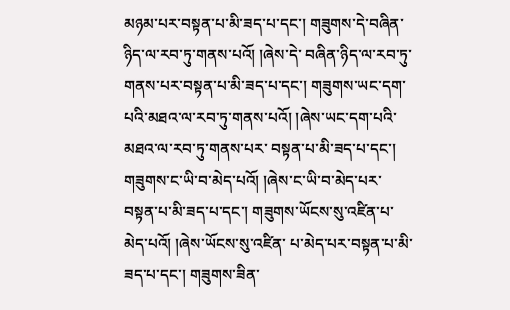མཉམ་པར་བསྟན་པ་མི་ཟད་པ་དང་། གཟུགས་དེ་བཞིན་ཉིད་ལ་རབ་ཏུ་གནས་པའོ། །ཞེས་དེ་ བཞིན་ཉིད་ལ་རབ་ཏུ་གནས་པར་བསྟན་པ་མི་ཟད་པ་དང་། གཟུགས་ཡང་དག་པའི་མཐའ་ལ་རབ་ཏུ་གནས་པའོ། །ཞེས་ཡང་དག་པའི་མཐའ་ལ་རབ་ཏུ་གནས་པར་ བསྟན་པ་མི་ཟད་པ་དང་། གཟུགས་ང་ཡི་བ་མེད་པའོ། །ཞེས་ང་ཡི་བ་མེད་པར་བསྟན་པ་མི་ཟད་པ་དང་། གཟུགས་ཡོངས་སུ་འཛིན་པ་མེད་པའོ། །ཞེས་ཡོངས་སུ་འཛིན་ པ་མེད་པར་བསྟན་པ་མི་ཟད་པ་དང་། གཟུགས་ཟིན་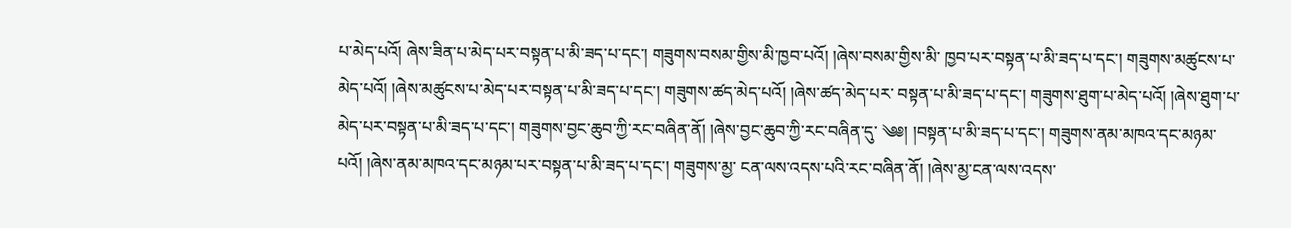པ་མེད་པའོ། ཞེས་ཟིན་པ་མེད་པར་བསྟན་པ་མི་ཟད་པ་དང་། གཟུགས་བསམ་གྱིས་མི་ཁྱབ་པའོ། །ཞེས་བསམ་གྱིས་མི་ ཁྱབ་པར་བསྟན་པ་མི་ཟད་པ་དང་། གཟུགས་མཚུངས་པ་མེད་པའོ། །ཞེས་མཚུངས་པ་མེད་པར་བསྟན་པ་མི་ཟད་པ་དང་། གཟུགས་ཚད་མེད་པའོ། །ཞེས་ཚད་མེད་པར་ བསྟན་པ་མི་ཟད་པ་དང་། གཟུགས་ཐུག་པ་མེད་པའོ། །ཞེས་ཐུག་པ་མེད་པར་བསྟན་པ་མི་ཟད་པ་དང་། གཟུགས་བྱང་ཆུབ་ཀྱི་རང་བཞིན་ནོ། །ཞེས་བྱང་ཆུབ་ཀྱི་རང་བཞིན་དུ་ ༄༅། །བསྟན་པ་མི་ཟད་པ་དང་། གཟུགས་ནམ་མཁའ་དང་མཉམ་པའོ། །ཞེས་ནམ་མཁའ་དང་མཉམ་པར་བསྟན་པ་མི་ཟད་པ་དང་། གཟུགས་མྱ་ ངན་ལས་འདས་པའི་རང་བཞིན་ནོ། །ཞེས་མྱ་ངན་ལས་འདས་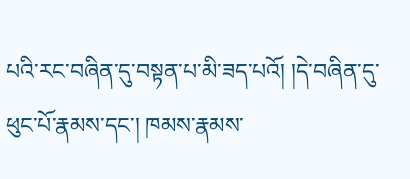པའི་རང་བཞིན་དུ་བསྟན་པ་མི་ཟད་པའོ། །དེ་བཞིན་དུ་ཕུང་པོ་རྣམས་དང་། ཁམས་རྣམས་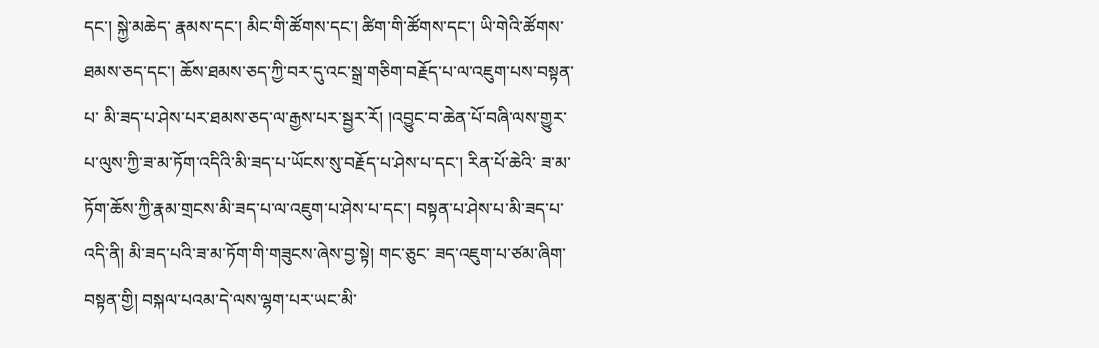དང་། སྐྱེ་མཆེད་ རྣམས་དང་། མིང་གི་ཚོགས་དང་། ཚིག་གི་ཚོགས་དང་། ཡི་གེའི་ཚོགས་ཐམས་ཅད་དང་། ཆོས་ཐམས་ཅད་ཀྱི་བར་དུ་འང་སྒྲ་གཅིག་བརྗོད་པ་ལ་འཇུག་པས་བསྟན་པ་ མི་ཟད་པ་ཤེས་པར་ཐམས་ཅད་ལ་རྒྱས་པར་སྦྱར་རོ། །འབྱུང་བ་ཆེན་པོ་བཞི་ལས་གྱུར་པ་ལུས་ཀྱི་ཟ་མ་ཏོག་འདིའི་མི་ཟད་པ་ཡོངས་སུ་བརྗོད་པ་ཤེས་པ་དང་། རིན་པོ་ཆེའི་ ཟ་མ་ཏོག་ཆོས་ཀྱི་རྣམ་གྲངས་མི་ཟད་པ་ལ་འཇུག་པ་ཤེས་པ་དང་། བསྟན་པ་ཤེས་པ་མི་ཟད་པ་འདི་ནི། མི་ཟད་པའི་ཟ་མ་ཏོག་གི་གཟུངས་ཞེས་བྱ་སྟེ། གང་ཅུང་ ཟད་འཇུག་པ་ཙམ་ཞིག་བསྟན་གྱི། བསྐལ་པའམ་དེ་ལས་ལྷག་པར་ཡང་མི་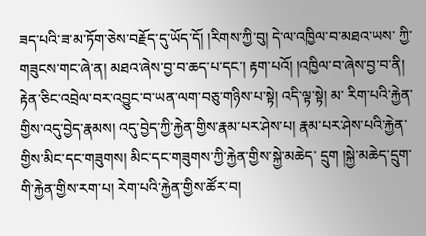ཟད་པའི་ཟ་མ་ཏོག་ཅེས་བརྗོད་དུ་ཡོད་དོ། །རིགས་ཀྱི་བུ། དེ་ལ་འཁྱིལ་བ་མཐའ་ཡས་ ཀྱི་གཟུངས་གང་ཞེ་ན། མཐའ་ཞེས་བྱ་བ་ཆད་པ་དང་། རྟག་པའོ། །འཁྱིལ་བ་ཞེས་བྱ་བ་ནི། རྟེན་ཅིང་འབྲེལ་བར་འབྱུང་བ་ཡན་ལག་བཅུ་གཉིས་པ་སྟེ། འདི་ལྟ་སྟེ། མ་ རིག་པའི་རྐྱེན་གྱིས་འདུ་བྱེད་རྣམས། འདུ་བྱེད་ཀྱི་རྐྱེན་གྱིས་རྣམ་པར་ཤེས་པ། རྣམ་པར་ཤེས་པའི་རྐྱེན་གྱིས་མིང་དང་གཟུགས། མིང་དང་གཟུགས་ཀྱི་རྐྱེན་གྱིས་སྐྱེ་མཆེད་ དྲུག །སྐྱེ་མཆེད་དྲུག་གི་རྐྱེན་གྱིས་རག་པ། རེག་པའི་རྐྱེན་གྱིས་ཚོར་བ།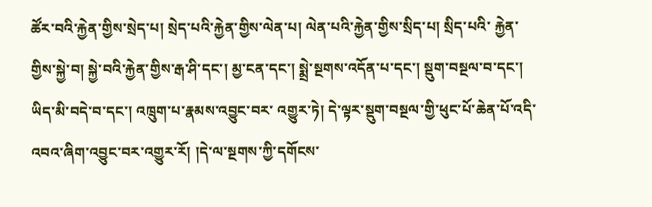ཚོར་བའི་རྐྱེན་གྱིས་སྲེད་པ། སྲེད་པའི་རྐྱེན་གྱིས་ལེན་པ། ལེན་པའི་རྐྱེན་གྱིས་སྲིད་པ། སྲིད་པའི་ རྐྱེན་གྱིས་སྐྱེ་བ། སྐྱེ་བའི་རྐྱེན་གྱིས་རྒ་ཤི་དང་། མྱ་ངན་དང་། སྨྲེ་སྔགས་འདོན་པ་དང་། སྡུག་བསྔལ་བ་དང་། ཡིད་མི་བདེ་བ་དང་། འཁྲུག་པ་རྣམས་འབྱུང་བར་ འགྱུར་ཏེ། དེ་ལྟར་སྡུག་བསྔལ་གྱི་ཕུང་པོ་ཆེན་པོ་འདི་འབའ་ཞིག་འབྱུང་བར་འགྱུར་རོ། །དེ་ལ་སྔགས་ཀྱི་དགོངས་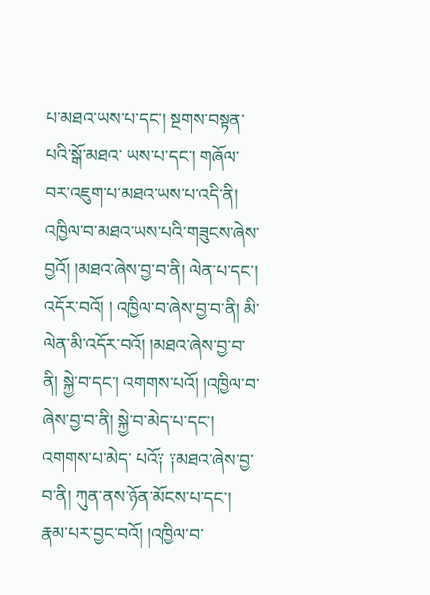པ་མཐའ་ཡས་པ་དང་། སྔགས་བསྟན་པའི་སྒོ་མཐའ་ ཡས་པ་དང་། གཞོལ་བར་འཇུག་པ་མཐའ་ཡས་པ་འདི་ནི། འཁྱིལ་བ་མཐའ་ཡས་པའི་གཟུངས་ཞེས་བྱའོ། །མཐའ་ཞེས་བྱ་བ་ནི། ལེན་པ་དང་། འདོར་བའོ། ། འཁྱིལ་བ་ཞེས་བྱ་བ་ནི། མི་ལེན་མི་འདོར་བའོ། །མཐའ་ཞེས་བྱ་བ་ནི། སྐྱེ་བ་དང་། འགགས་པའོ། །འཁྱིལ་བ་ཞེས་བྱ་བ་ནི། སྐྱེ་བ་མེད་པ་དང་། འགགས་པ་མེད་ པའོ༑ ༑མཐའ་ཞེས་བྱ་བ་ནི། ཀུན་ནས་ཉོན་མོངས་པ་དང་། རྣམ་པར་བྱང་བའོ། །འཁྱིལ་བ་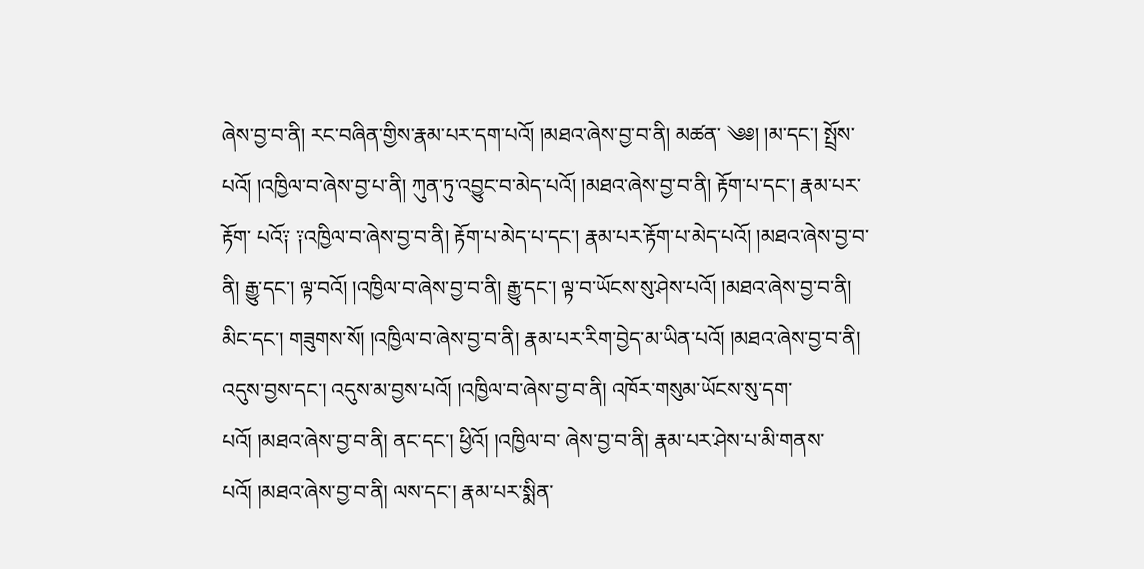ཞེས་བྱ་བ་ནི། རང་བཞིན་གྱིས་རྣམ་པར་དག་པའོ། །མཐའ་ཞེས་བྱ་བ་ནི། མཚན་ ༄༅། །མ་དང་། སྤྲོས་པའོ། །འཁྱིལ་བ་ཞེས་བྱ་པ་ནི། ཀུན་ཏུ་འབྱུང་བ་མེད་པའོ། །མཐའ་ཞེས་བྱ་བ་ནི། རྟོག་པ་དང་། རྣམ་པར་རྟོག་ པའོ༑ ༑འཁྱིལ་བ་ཞེས་བྱ་བ་ནི། རྟོག་པ་མེད་པ་དང་། རྣམ་པར་རྟོག་པ་མེད་པའོ། །མཐའ་ཞེས་བྱ་བ་ནི། རྒྱུ་དང་། ལྟ་བའོ། །འཁྱིལ་བ་ཞེས་བྱ་བ་ནི། རྒྱུ་དང་། ལྟ་བ་ཡོངས་སུ་ཤེས་པའོ། །མཐའ་ཞེས་བྱ་བ་ནི། མིང་དང་། གཟུགས་སོ། །འཁྱིལ་བ་ཞེས་བྱ་བ་ནི། རྣམ་པར་རིག་བྱེད་མ་ཡིན་པའོ། །མཐའ་ཞེས་བྱ་བ་ནི། འདུས་བྱས་དང་། འདུས་མ་བྱས་པའོ། །འཁྱིལ་བ་ཞེས་བྱ་བ་ནི། འཁོར་གསུམ་ཡོངས་སུ་དག་པའོ། །མཐའ་ཞེས་བྱ་བ་ནི། ནང་དང་། ཕྱིའོ། །འཁྱིལ་བ་ ཞེས་བྱ་བ་ནི། རྣམ་པར་ཤེས་པ་མི་གནས་པའོ། །མཐའ་ཞེས་བྱ་བ་ནི། ལས་དང་། རྣམ་པར་སྨིན་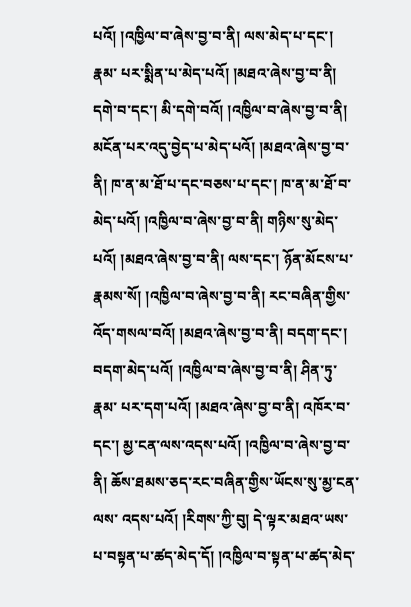པའོ། །འཁྱིལ་བ་ཞེས་བྱ་བ་ནི། ལས་མེད་པ་དང་། རྣམ་ པར་སྨིན་པ་མེད་པའོ། །མཐའ་ཞེས་བྱ་བ་ནི། དགེ་བ་དང་། མི་དགེ་བའོ། །འཁྱིལ་བ་ཞེས་བྱ་བ་ནི། མངོན་པར་འདུ་བྱེད་པ་མེད་པའོ། །མཐའ་ཞེས་བྱ་བ་ནི། ཁ་ན་མ་ཐོ་པ་དང་བཅས་པ་དང་། ཁ་ན་མ་ཐོ་བ་མེད་པའོ། །འཁྱིལ་བ་ཞེས་བྱ་བ་ནི། གཉིས་སུ་མེད་པའོ། །མཐའ་ཞེས་བྱ་བ་ནི། ལས་དང་། ཉོན་མོངས་པ་ རྣམས་སོ། །འཁྱིལ་བ་ཞེས་བྱ་བ་ནི། རང་བཞིན་གྱིས་འོད་གསལ་བའོ། །མཐའ་ཞེས་བྱ་བ་ནི། བདག་དང་། བདག་མེད་པའོ། །འཁྱིལ་བ་ཞེས་བྱ་བ་ནི། ཤིན་ཏུ་རྣམ་ པར་དག་པའོ། །མཐའ་ཞེས་བྱ་བ་ནི། འཁོར་བ་དང་། མྱ་ངན་ལས་འདས་པའོ། །འཁྱིལ་བ་ཞེས་བྱ་བ་ནི། ཆོས་ཐམས་ཅད་རང་བཞིན་གྱིས་ཡོངས་སུ་མྱ་ངན་ལས་ འདས་པའོ། །རིགས་ཀྱི་བུ། དེ་ལྟར་མཐའ་ཡས་པ་བསྟན་པ་ཚད་མེད་དོ། །འཁྱིལ་བ་སྟན་པ་ཚད་མེད་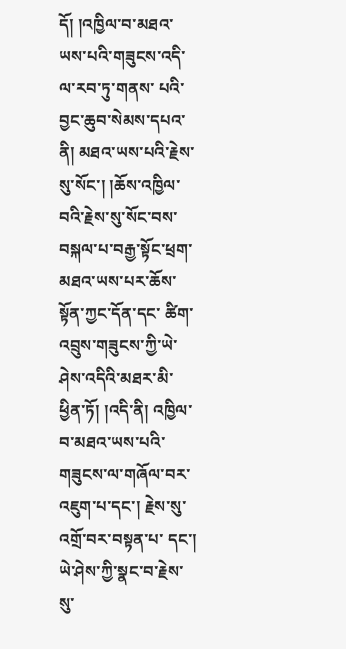དོ། །འཁྱིལ་བ་མཐའ་ཡས་པའི་གཟུངས་འདི་ལ་རབ་ཏུ་གནས་ པའི་བྱང་ཆུབ་སེམས་དཔའ་ནི། མཐའ་ཡས་པའི་རྗེས་སུ་སོང་། །ཆོས་འཁྱིལ་བའི་རྗེས་སུ་སོང་བས་བསྐལ་པ་བརྒྱ་སྟོང་ཕྲག་མཐའ་ཡས་པར་ཆོས་སྟོན་ཀྱང་དོན་དང་ ཚིག་འབྲུས་གཟུངས་ཀྱི་ཡེ་ཤེས་འདིའི་མཐར་མི་ཕྱིན་ཏོ། །འདི་ནི། འཁྱིལ་བ་མཐའ་ཡས་པའི་གཟུངས་ལ་གཞོལ་བར་འཇུག་པ་དང་། རྗེས་སུ་འགྲོ་བར་བསྟན་པ་ དང་། ཡེ་ཤེས་ཀྱི་སྣང་བ་རྗེས་སུ་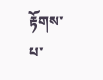རྟོགས་པ་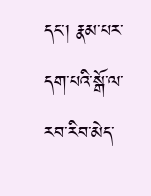དང་། རྣམ་པར་དག་པའི་སྒོ་ལ་རབ་རིབ་མེད་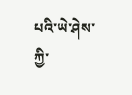པའི་ཡེ་ཤེས་ཀྱི་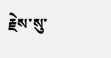རྗེས་སུ་